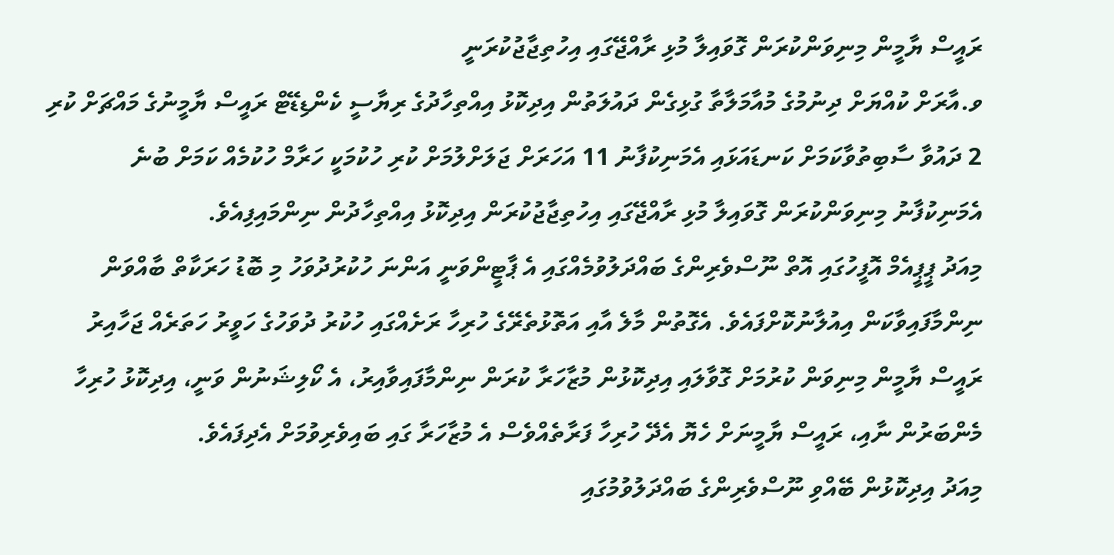ރައީސް ޔާމީން މިނިވަންކުރަން ގޮވައިލާ މުޅި ރާއްޖޭގައި އިހުތިޖާޖުކުރަނީ
ވ.އާރަށް ކުއްޔަށް ދިނުމުގެ މުއާމަލާތާ ގުޅިގެން ދައުލަތުން އިދިކޮޅު އިއްތިހާދުގެ ރިޔާސީ ކެންޑިޑޭޓް ރައީސް ޔާމީނުގެ މައްޗަށް ކުރި 2 ދައުވާ ސާބިތުވާކަމަށް ކަނޑައަޅައި އެމަނިކުފާނު 11 އަހަރަށް ޖަލަށްލުމަށް ކުރި ހުކުމަކީ ހަރާމް ހުކުމެއް ކަމަށް ބުނެ އެމަނިކުފާނު މިނިވަންކުރަން ގޮވައިލާ މުޅި ރާއްޖޭގައި އިހުތިޖާޖުކުރަން އިދިކޮޅު އިއްތިހާދުން ނިންމައިފިއެވެ.
މިއަދު ޕީޕީއެމް އޮފީހުގައި އޮތް ނޫސްވެރިންގެ ބައްދަލުވުމެއްގައި އެ ޕާޓީންވަނީ އަންނަ ހުކުރުދުވަހު މި ބޮޑު ހަރަކާތް ބާއްވަން ނިންމާފައިވާކަން އިއުލާނުކޮށްފައެވެ. އެގޮތުން މާލެ އާއި އަތޮޅުތެރޭގެ ހުރިހާ ރަށެއްގައި ހުކުރު ދުވަހުގެ ހަވީރު ހަތަރެއް ޖަހާއިރު ރައީސް ޔާމީން މިނިވަން ކުރުމަށް ގޮވާލައި އިދިކޮޅުން މުޒާހަރާ ކުރަން ނިންމާފައިވާއިރު، އެ ކޯލިޝަނުން ވަނީ، އިދިކޮޅު ހުރިހާ މެންބަރުން ނާއި، ރައީސް ޔާމީނަށް ހެޔޮ އެދޭ ހުރިހާ ފަރާތެއްވެސް އެ މުޒާހަރާ ގައި ބައިވެރިވުމަށް އެދިފައެވެ.
މިއަދު އިދިކޮޅުން ބޭއްވި ނޫސްވެރިންގެ ބައްދަލުވުމުގައި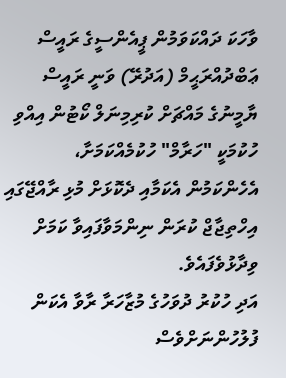ވާހަކަ ދައްކަވަމުން ޕީއެންސީގެ ރައީސް ޢަބްދުއްރަޙީމް (އަދުރޭ) ވަނީ ރައީސް ޔާމީނުގެ މައްޗަށް ކުރިމިނަލް ކޯޓުން އިއްވި ހުކުމަކީ "ހަރާމް" ހުކުމެއްކަމަށާ، އެހެންކަމުން އެކަމާއި ދެކޮޅަށް މުޅި ރާއްޖޭގައި އިހްތިޖާޖް ކުރަން ނިންމަވާފައިވާ ކަމަށް ވިދާޅުވެފައެވެ.
އަދި ހުކުރު ދުވަހުގެ މުޒާހަރާ ރާވާ އެކަން ފުލުހުންނަށްވެސް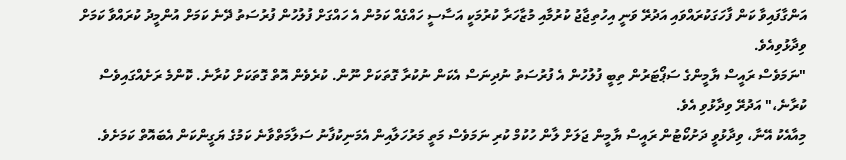އަންގާފައިވާ ކަން ފާހަގަކުރައްވައި އަދުރޭ ވަނީ އިހުތިޖާޖު ކުރުމާއި މުޒާހަރާ ކުރުމަކީ އަސާސީ ހައްގެއް ކަމުން އެ ހައްގަށް ފުލުހުން ފުރުސަތު ދޭނެ ކަމަށް އުންމީދު ކުރައްވާ ކަމަށް ވިދާޅުވިއެވެ.
"ނަމަވެސް ރައީސް ޔާމީންގެ ސަޕޯޓަރުން ތިބީ ފުލުހުން އެ ފުރުސަތު ނުދިނަސް އެކަން ނުކުރާ ގޮތަކަށް ނޫން. ކުރެވެން އޮތް ގޮތަކަށް ކުރާނެ. ކޮންމެ ރަށެއްގައިވެސް ކުރާނެ،" އަދުރޭ ވިދާޅުވި އެވެ.
މިއާއެކު އޭނާ، ވިދާޅުވީ ދަށުކޯޓުން ރައީސް ޔާމީން ޖަލަށް ލާން ހުކުމް ކުރި ނަމަވެސް މަތީ މަރުހަލާއިން އެމަނިކުފާނު ސަލާމަތްވާނެ ކަމުގެ ޔަގީންކަން އެބައޮތް ކަމަށެވެ.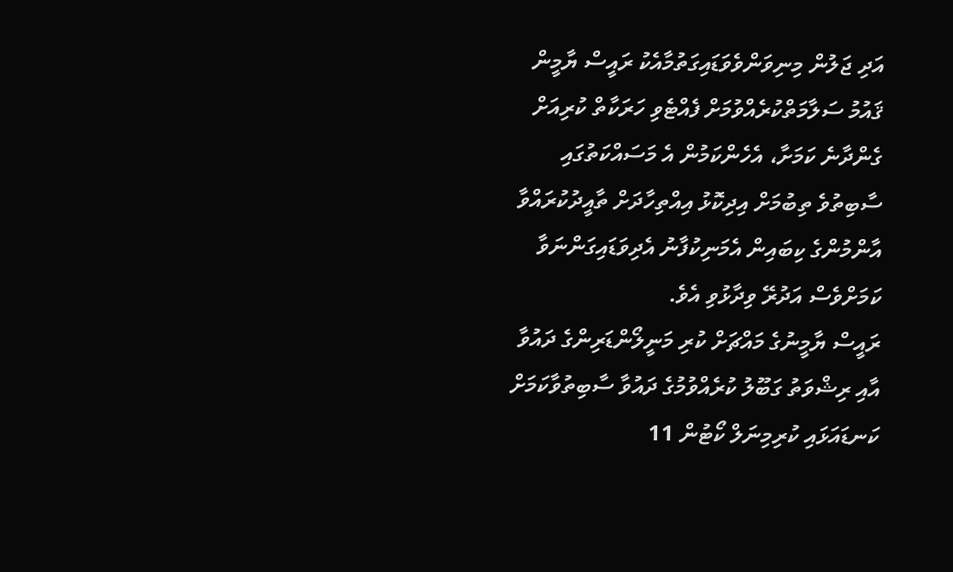އަދި ޖަލުން މިނިވަންވެވަޑައިގަތުމާއެކު ރައީސް ޔާމީން ޤައުމު ސަލާމަތްކުރެއްވުމަށް ފެއްޓެވި ހަރަކާތް ކުރިއަށް ގެންދާނެ ކަމަށާ، އެހެންކަމުން އެ މަސައްކަތުގައި ސާބިތުވެ ތިބުމަށް އިދިކޮޅު އިއްތިހާދަށް ތާއީދުކުރައްވާ އާންމުންގެ ކިބައިން އެމަނިކުފާނު އެދިވަޑައިގަންނަވާ ކަމަށްވެސް އަދުރޭ ވިދާޅުވި އެވެ.
ރައީސް ޔާމީނުގެ މައްޗަށް ކުރި މަނީލޯންޑަރިންގެ ދައުވާ އާއި ރިޝްވަތު ގަބޫލު ކުރެއްވުމުގެ ދައުވާ ސާބިތުވާކަމަށް ކަނޑައަޅައި ކުރިމިނަލް ކޯޓުން 11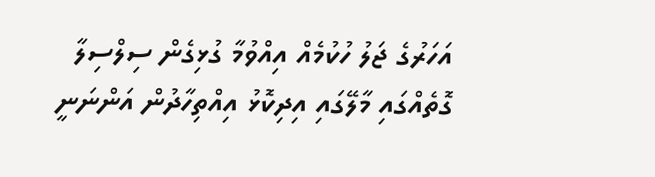އަހަރުގެ ޖަލު ހުކުމެއް އިއްވުމާ ގުޅިގެން ސިލްސިލާ ގޮތެއްގައި މާލޭގައި އިދިކޮޅު އިއްތިހާދުން އަންނަނީ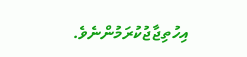އިހުތިޖާޖުކުރަމުންނެވެ.